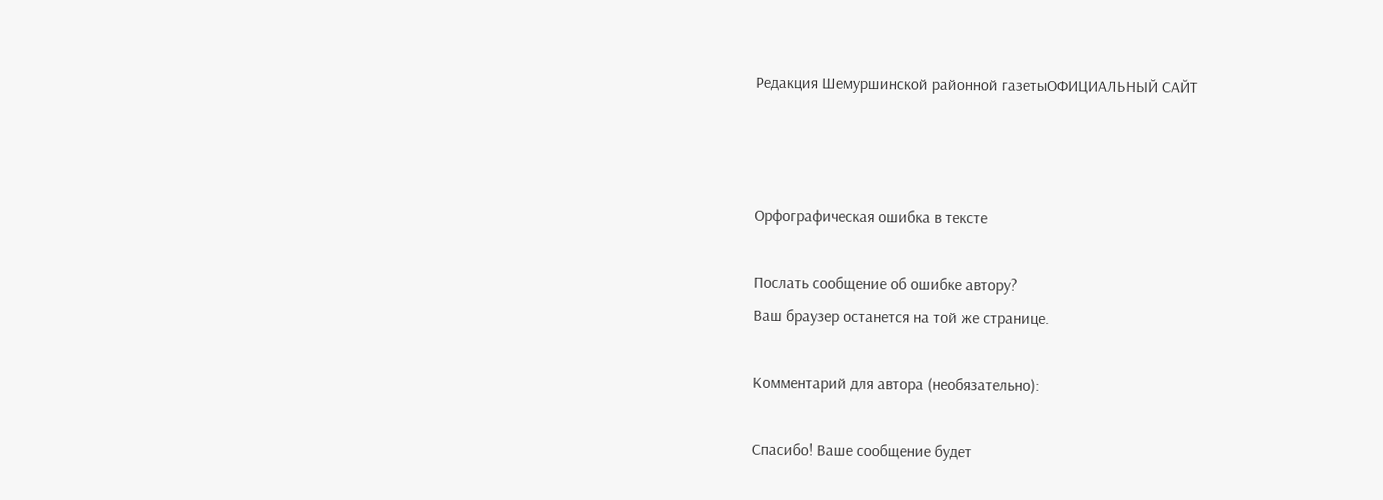Редакция Шемуршинской районной газетыОФИЦИАЛЬНЫЙ САЙТ



Орфографическая ошибка в тексте

Послать сообщение об ошибке автору?
Ваш браузер останется на той же странице.

Комментарий для автора (необязательно):

Спасибо! Ваше сообщение будет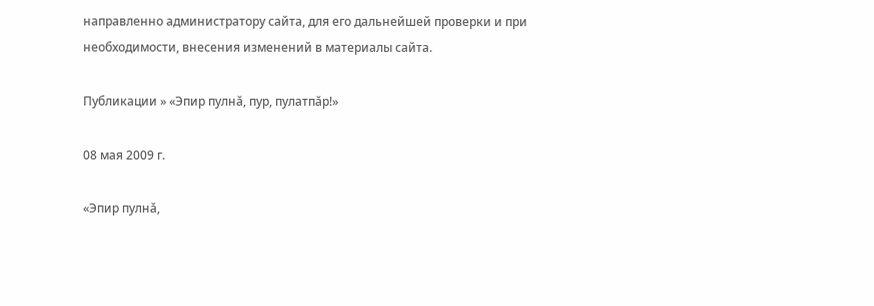направленно администратору сайта, для его дальнейшей проверки и при необходимости, внесения изменений в материалы сайта.

Публикации » «Эпир пулнă, пур, пулатпăр!»

08 мая 2009 г.

«Эпир пулнă,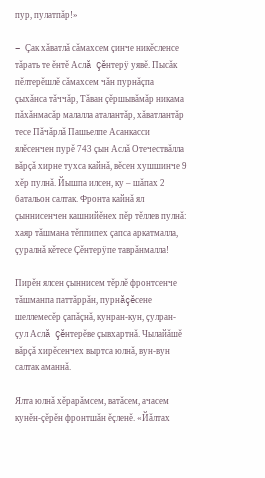пур, пулатпăр!»

– Çак хăватлă сăмахсем çинче никĕсленсе тăрать те ĕнтĕ Аслă Çĕнтерÿ уявĕ. Пысăк пĕлтерĕшлĕ сăмахсем чăн пурнăçпа çыхăнса тăччăр, Тăван çĕршывăмăр никама пăхăнмасăр малалла аталантăр, хăватлантăр тесе Пăчăрлă Пашьелпе Асанкасси ялĕсенчен пурĕ 743 çын Аслă Отечествăлла вăрçă хирне тухса кайнă, вĕсен хушшинче 9 хĕр пулнă. Йышпа илсен, ку – шăпах 2 батальон салтак. Фронта кайнă ял çыннисенчен кашнийĕнех пĕр тĕллев пулнă: хаяр тăшмана тĕппипех çапса аркатмалла, çуралнă кĕтесе Çĕнтерÿпе таврăнмалла!

Пирĕн ялсен çыннисем тĕрлĕ фронтсенче тăшманпа паттăррăн, пурнăçĕсене шеллемесĕр çапăçнă, кунран-кун, çулран-çул Аслă Çĕнтерĕве çывхартнă. Чылайăшĕ вăрçă хирĕсенчех выртса юлнă, вун-вун салтак аманнă.

Ялта юлнă хĕрарăмсем, ватăсем, ачасем кунĕн-çĕрĕн фронтшăн ĕçленĕ. «Йăлтах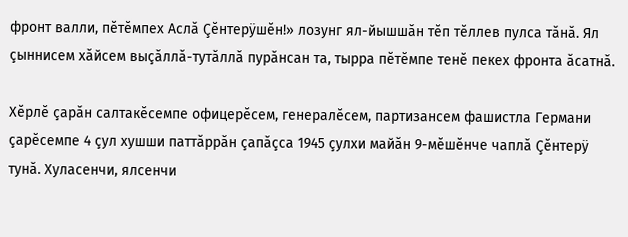фронт валли, пĕтĕмпех Аслă Çĕнтерÿшĕн!» лозунг ял-йышшăн тĕп тĕллев пулса тăнă. Ял çыннисем хăйсем выçăллă-тутăллă пурăнсан та, тырра пĕтĕмпе тенĕ пекех фронта ăсатнă.

Хĕрлĕ çарăн салтакĕсемпе офицерĕсем, генералĕсем, партизансем фашистла Германи çарĕсемпе 4 çул хушши паттăррăн çапăçса 1945 çулхи майăн 9-мĕшĕнче чаплă Çĕнтерÿ тунă. Хуласенчи, ялсенчи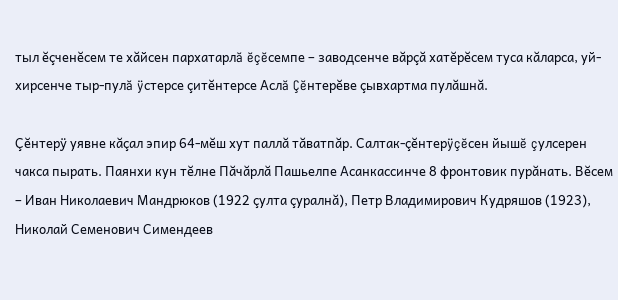тыл ĕçченĕсем те хăйсен пархатарлă ĕçĕсемпе – заводсенче вăрçă хатĕрĕсем туса кăларса, уй-хирсенче тыр-пулă ÿстерсе çитĕнтерсе Аслă Çĕнтерĕве çывхартма пулăшнă.

Çĕнтерÿ уявне кăçал эпир 64-мĕш хут паллă тăватпăр. Салтак-çĕнтерÿçĕсен йышĕ çулсерен чакса пырать. Паянхи кун тĕлне Пăчăрлă Пашьелпе Асанкассинче 8 фронтовик пурăнать. Вĕсем – Иван Николаевич Мандрюков (1922 çулта çуралнă), Петр Владимирович Кудряшов (1923), Николай Семенович Симендеев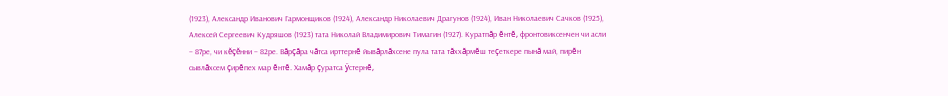(1923), Александр Иванович Гармонщиков (1924), Александр Николаевич Драгунов (1924), Иван Николаевич Сачков (1925), Алексей Сергеевич Кудряшов (1923) тата Николай Владимирович Тимагин (1927). Куратпăр ĕнтĕ, фронтовиксенчен чи асли – 87ре, чи кĕçĕнни – 82ре. Вăрçăра чăтса ирттернĕ йывăрлăхсене пула тата тăххăрмĕш теçеткере пынă май, пирĕн сывлăхсем çирĕпех мар ĕнтĕ. Хамăр çуратса ÿстернĕ,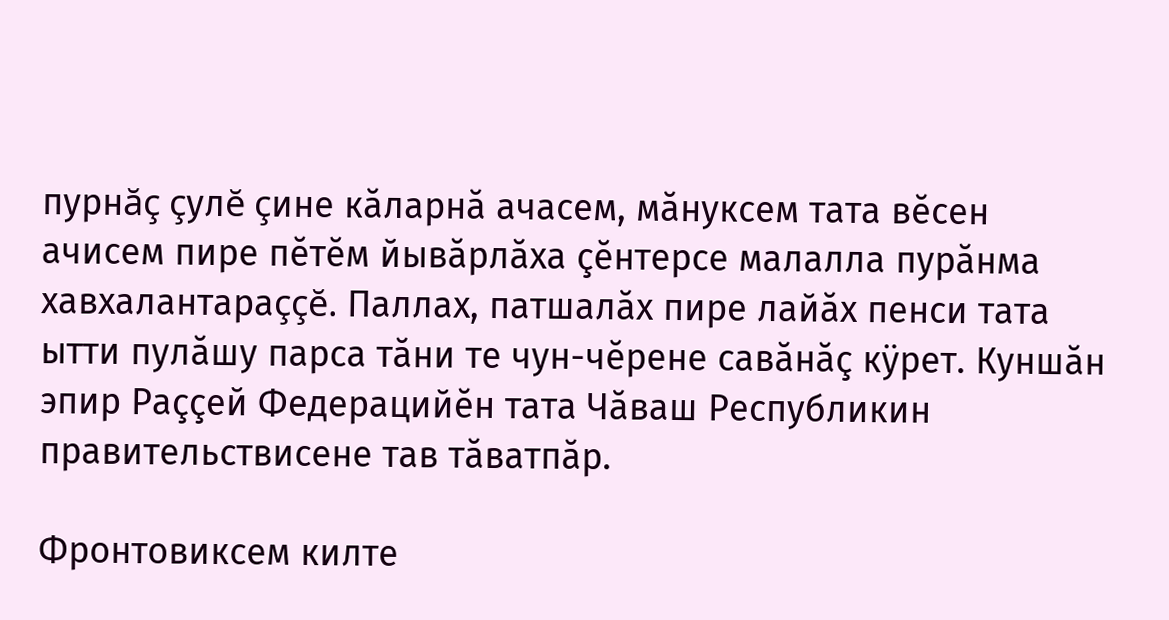пурнăç çулĕ çине кăларнă ачасем, мăнуксем тата вĕсен ачисем пире пĕтĕм йывăрлăха çĕнтерсе малалла пурăнма хавхалантараççĕ. Паллах, патшалăх пире лайăх пенси тата ытти пулăшу парса тăни те чун-чĕрене савăнăç кÿрет. Куншăн эпир Раççей Федерацийĕн тата Чăваш Республикин правительствисене тав тăватпăр.

Фронтовиксем килте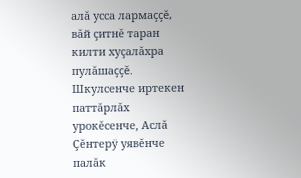алă усса лармаççĕ, вăй çитнĕ таран килти хуçалăхра пулăшаççĕ. Шкулсенче иртекен паттăрлăх урокĕсенче, Аслă Çĕнтерÿ уявĕнче палăк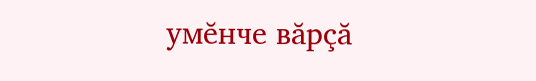умĕнче вăрçă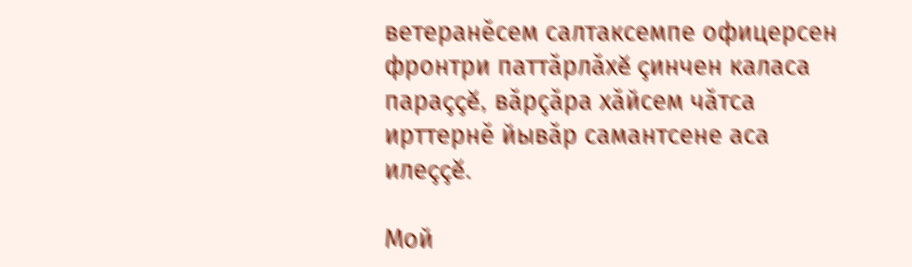ветеранĕсем салтаксемпе офицерсен фронтри паттăрлăхĕ çинчен каласа параççĕ, вăрçăра хăйсем чăтса ирттернĕ йывăр самантсене аса илеççĕ.

Мой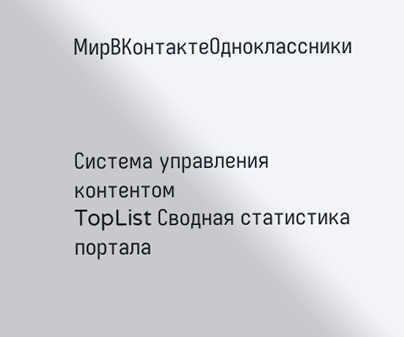МирВКонтактеОдноклассники



Система управления контентом
TopList Сводная статистика портала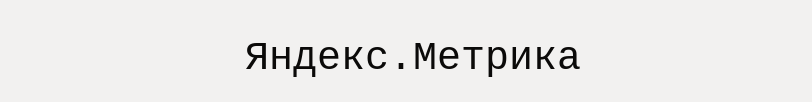Яндекс.Метрика